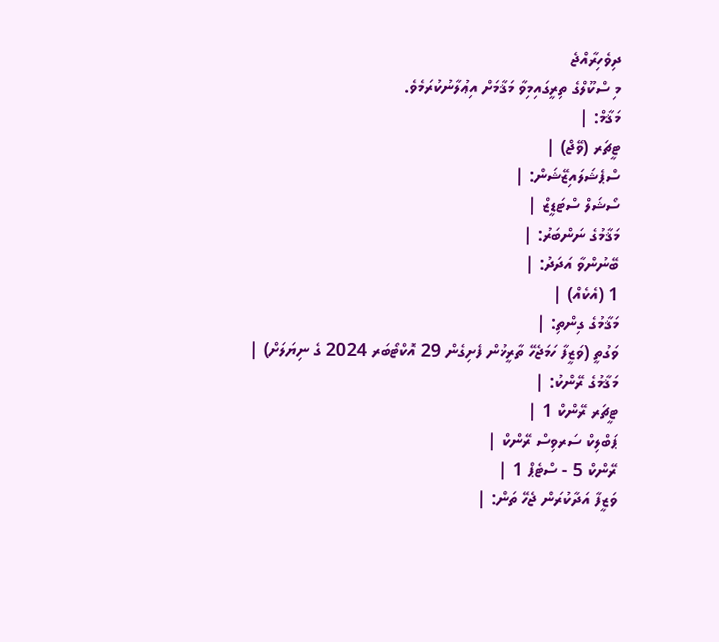ދިވެހިރާއްޖެ
މި ސްކޫލްގެ ތިރީގައިމިވާ މަޤާމަށް އިޢުލާނުކުރަމެވެ.
މަޤާމް: |
ޓީޗަރ (ވޭޖް) |
ސްޕެޝަލައިޒޭޝަން: |
ސޯޝަލް ސްޓަޑީޒް |
މަޤާމުގެ ނަންބަރު: |
ބޭނުންވާ އަދަދު: |
1 (އެކެއް) |
މަޤާމުގެ ގިންތި: |
ވަގުތީ (ވަޒީފާ ހަމަޖެހޭ ތާރީޚުން ފެށިގެން 29 އޮކްޓޯބަރ 2024 ގެ ނިޔަލަށް) |
މަޤާމުގެ ރޭންކު: |
ޓީޗަރ ރޭންކް 1 |
ޕަބްލިކް ސަރވިސް ރޭންކް |
ރޭންކް 5 - ސްޓެޕް 1 |
ވަޒީފާ އަދާކުރަން ޖެހޭ ތަން: |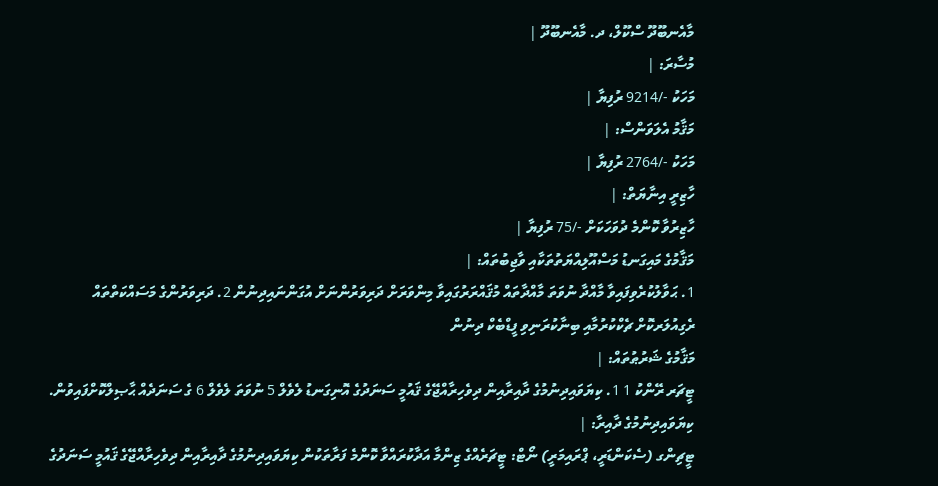މާއެނބޫދޫ ސްކޫލް، ދ. މާއެނބޫދޫ |
މުސާރަ: |
މަހަކު -/9214 ރުފިޔާ |
މަޤާމު އެލަވަންސް: |
މަހަކު -/2764 ރުފިޔާ |
ހާޒިރީ އިނާޔަތް: |
ހާޒިރުވާ ކޮންމެ ދުވަހަކަށް -/75 ރުފިޔާ |
މަޤާމުގެ މައިގަނޑު މަސްއޫލިއްޔަތުތަކާއި ވާޖިބުތައް: |
1. ޙަވާލުކުރެވިފައިވާ މާއްދާ ނުވަތަ މާއްދާތައް މުޤައްރަރުގައިވާ މިންވަރަށް ދަރިވަރުންނަށް އުގަންނައިދިނުން 2. ދަރިވަރުންގެ މަސައްކަތްތައް ރެގިއުލަރކޮށް ޗެކްކުރުމާއި ބިނާކުރަނިވި ފީޑްބެކް ދިނުން
މަޤާމުގެ ޝަރުޠުތައް: |
ޓީޗަރ ރޭންކު 1 1. ކިޔަވައިދިނުމުގެ ދާއިރާއިން ދިވެހިރާއްޖޭގެ ޤައުމީ ސަނަދުގެ އޮނިގަނޑު ލެވެލް 5 ނުވަތަ ލެވެލް 6 ގެ ސަނަދެއް ޙާޞިލްކޮށްފައިވުން.
ކިޔަވައިދިނުމުގެ ދާއިރާ: |
ޓީޗިންގ (ސެކަންޑަރީ، ޕްރައިމަރީ) ނޯޓް: ޓީޗަރެއްގެ ޒިންމާ އަދާކުރައްވާ ކޮންމެ ފަރާތަކުން ކިޔަވައިދިނުމުގެ ދާއިރާއިން ދިވެހިރާއްޖޭގެ ޤައުމީ ސަނަދުގެ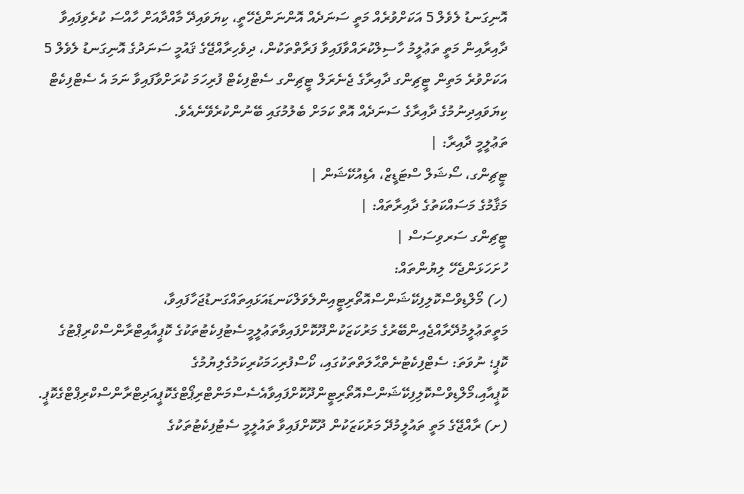އޮނިގަނޑު ލެވެލް 5 އަކަށްވުރެއް މަތީ ސަނަދެއް އޮންނަންޖެހޭތީ، ކިޔަވައިދޭ މާއްދާއަށް ހާއްސަ ކުރެވިފައިވާ ދާއިރާއިން މަތީ ތަޢުލީމު ހާސިލްކުރައްވާފައިވާ ފަރާތްތަކުން، ދިވެހިރާއްޖޭގެ ޤައުމީ ސަނަދުގެ އޮނިގަނޑު ލެވެލް 5 އަކަށްވުރެ މަތިން ޓީޗިންގ ދާއިރާގެ ޖެނެރަލް ޓީޗިންގ ސެޓްފިކެޓް ފުރިހަމަ ކުރަށްވާފައިވާ ނަމަ އެ ސެޓްފިކެޓް ކިޔަވައިދިނުމުގެ ދާއިރާގެ ސަނަދެއް އޮތް ކަމަށް ބެލުމުގައި ބޭނުންކުރެވޭނެއެވެ.
ތަޢުލީމީ ދާއިރާ: |
ޓީޗިންގ، ސޯޝަލް ސްޓަޑީޒް، އެޑިއުކޭޝަން |
މަޤާމުގެ މަސައްކަތުގެ ދާއިރާތައް: |
ޓީޗިންގ ސަރވިސަސް |
ހުށަހަޅަންޖެހޭ ލިޔުންތައް:
(ހ) މޯލްޑިވްސްކޮލިފިކޭޝަންސްއޮތޯރިޓީއިންލެވަލްކަނޑައަޅައިތައްގަނޑުޖަހާފައިވާ، މަތީތަޢުލީމުދޭރާއްޖެއިންބޭރުގެ މަރުކަޒަކުންދޫކޮށްފައިވާތަޢުލީމީސެޓުފިކެޓުތަކުގެ ކޮޕީއާއިޓްރާންސްކްރިޕްޓުގެ ކޮޕީ؛ ނުވަތަ: ސެޓްފިކެޓުނެތްޙާލަތްތަކުގައި، ކޯސްފުރިހަމަކުރިކަމުގެލިޔުމުގެ ކޮޕީއާއި،މޯލްޑިވްސްކޮލިފިކޭޝަންސްއޮތޯރިޓީންދޫކޮށްފައިވާއެސެސްމަންޓްރިޕޯޓްގެކޮޕީއަދިޓްރާންސްކްރިޕްޓްގެކޮޕީ. (ށ) ރާއްޖޭގެ މަތީ ތައުލީމުދޭ މަރުކަޒަކުން ދޫކޮށްފައިވާ ތައުލީމީ ސެޓުފިކެޓުތަކުގެ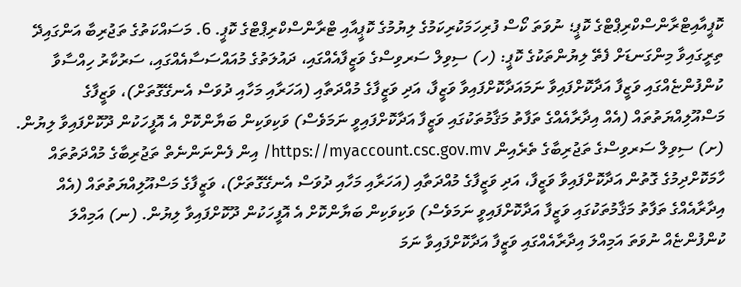ކޮޕީއާއިޓްރާންސްކްރިޕްޓްގެ ކޮޕީ؛ ނުވަތަ ކޯސް ފުރިހަމަކުރިކަމުގެ ލިޔުމުގެ ކޮޕީއާއި ޓްރާންސްކްރިޕްޓްގެ ކޮޕީ. 6. މަސައްކަތުގެ ތަޖުރިބާ އަންގައިދޭ ތިރީގައިވާ މިންގަނޑަށް ފެތޭ ލިޔުންތަކުގެ ކޮޕީ: (ހ) ސިވިލް ސަރވިސްގެ ވަޒީފާއެއްގައި، ދައުލަތުގެ މުއައްސަސާއެއްގައި، ސަރުކާރު ހިއްސާވާ ކުންފުންޏެއްގައި ވަޒީފާ އަދާކޮށްފައިވާ ނަމައަދާކޮށްފައިވާ ވަޒީފާ، އަދި ވަޒީފާގެ މުއްދަތާއި (އަހަރާއި މަހާއި ދުވަސް އެނގޭގޮތަށް)، ވަޒީފާގެ މަސްއޫލިއްޔަތުތައް (އެއް އިދާރާއެއްގެ ތަފާތު މަޤާމުތަކުގައި ވަޒީފާ އަދާކޮށްފައިވީ ނަމަވެސް) ވަކިވަކިން ބަޔާންކޮށް އެ އޮފީހަކުން ދޫކޮށްފައިވާ ލިޔުން. (ށ) ސިވިލް ސަރވިސްގެ ތަޖުރިބާގެ ތެރެއިން https://myaccount.csc.gov.mv/ އިން ފެންނަންނެތް ތަޖުރިބާގެ މުއްދަތުތައް ހާމަކޮށްދިމުގެ ގޮތުން އަދާކޮށްފައިވާ ވަޒީފާ، އަދި ވަޒީފާގެ މުއްދަތާއި (އަހަރާއި މަހާއި ދުވަސް އެނގޭގޮތަށް)، ވަޒީފާގެ މަސްއޫލިއްޔަތުތައް (އެއް އިދާރާއެއްގެ ތަފާތު މަޤާމުތަކުގައި ވަޒީފާ އަދާކޮށްފައިވީ ނަމަވެސް) ވަކިވަކިން ބަޔާންކޮށް އެ އޮފީހަކުން ދޫކޮށްފައިވާ ލިޔުން. (ނ) އަމިއްލަ ކުންފުންޏެއް ނުވަތަ އަމިއްލަ އިދާރާއެއްގައި ވަޒީފާ އަދާކޮށްފައިވާ ނަމަ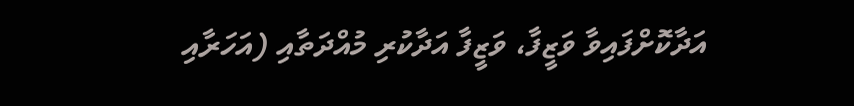އަދާކޮށްފައިވާ ވަޒީފާ، ވަޒީފާ އަދާކުރި މުއްދަތާއި (އަހަރާއި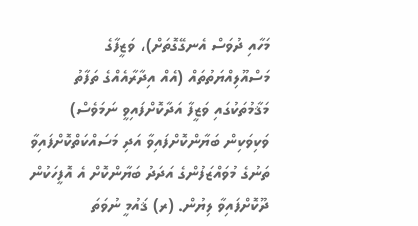މަހާއި ދުވަސް އެނގޭގޮތަށް)، ވަޒީފާގެ މަސްއޫލިއްޔަތުތައް (އެއް އިދާރާއެއްގެ ތަފާތު މަޤާމުތަކުގައި ވަޒީފާ އަދާކޮށްފައިވީ ނަމަވެސް) ވަކިވަކިން ބަޔާންކޮށްފައިވާ އަދި މަސައްކަތްކޮށްފައިވާ ތަނުގެ މުވައްޒަފުންގެ އަދަދު ބަޔާންކޮށް އެ އޮފީހަކުން ދޫކޮށްފައިވާ ލިޔުން. (ރ) ޤައުމީ ނުވަތަ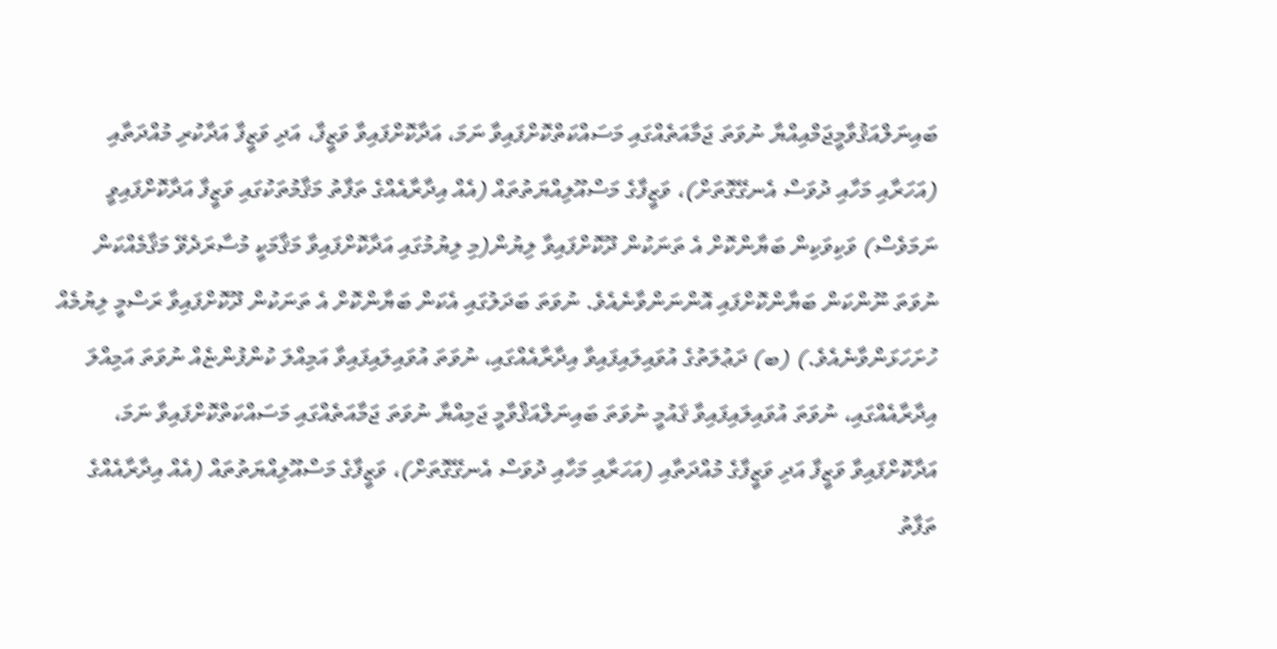ބައިނަލްއަޤުވާމީޖަމްއިއްޔާ ނުވަތަ ޖަމާއަތެއްގައި މަސައްކަތްކޮށްފައިވާ ނަމަ، އަދާކޮށްފައިވާ ވަޒީފާ، އަދި ވަޒީފާ އަދާކުރި މުއްދަތާއި (އަހަރާއި މަހާއި ދުވަސް އެނގޭގޮތަށް)، ވަޒީފާގެ މަސްއޫލިއްޔަތުތައް (އެއް އިދާރާއެއްގެ ތަފާތު މަޤާމުތަކުގައި ވަޒީފާ އަދާކޮށްފައިވީ ނަމަވެސް) ވަކިވަކިން ބަޔާންކޮށް އެ ތަނަކުން ދޫކޮށްފައިވާ ލިޔުން(މި ލިޔުމުގައި އަދާކޮށްފައިވާ މަޤާމަކީ މުސާރަދެވޭ މަޤާމެއްކަން ނުވަތަ ނޫންކަން ބަޔާންކޮށްފައި އޮންނަންވާނެއެވެ. ނުވަތަ ބަދަލުގައި އެކަން ބަޔާންކޮށް އެ ތަނަކުން ދޫކޮށްފައިވާ ރަސްމީ ލިޔުމެއް ހުށަހަޅަންވާނެއެވެ.) (ބ) ދަޢުލަތުގެ އުވައިލައިފައިވާ އިދާރާއެއްގައި، ނުވަތަ އުވައިލައިފައިވާ އަމިއްލަ ކުންފުންޏެއް ނުވަތަ އަމިއްލަ އިދާރާއެއްގައި، ނުވަތަ އުވައިލައިފައިވާ ޤައުމީ ނުވަތަ ބައިނަލްއަޤްވާމީ ޖަމިއްޔާ ނުވަތަ ޖަމާއަތެއްގައި މަސައްކަތްކޮށްފައިވާ ނަމަ، އަދާކޮށްފައިވާ ވަޒީފާ އަދި ވަޒީފާގެ މުއްދަތާއި (އަހަރާއި މަހާއި ދުވަސް އެނގޭގޮތަށް)، ވަޒީފާގެ މަސްއޫލިއްޔަތުތައް (އެއް އިދާރާއެއްގެ ތަފާތު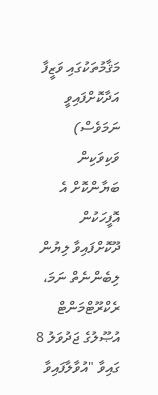މަޤާމުތަކުގައި ވަޒީފާ އަދާކޮށްފައިވީ ނަމަވެސް) ވަކިވަކިން ބަޔާންކޮށް އެ އޮފީހަކުން ދޫކޮށްފައިވާ ލިޔުން ލިބެންނެތް ނަމަ، ރެކްރޫޓްމަންޓް އުޞޫލުގެ ޖަދުވަލު 8 ގައިވާ "އުވާލާފައިވާ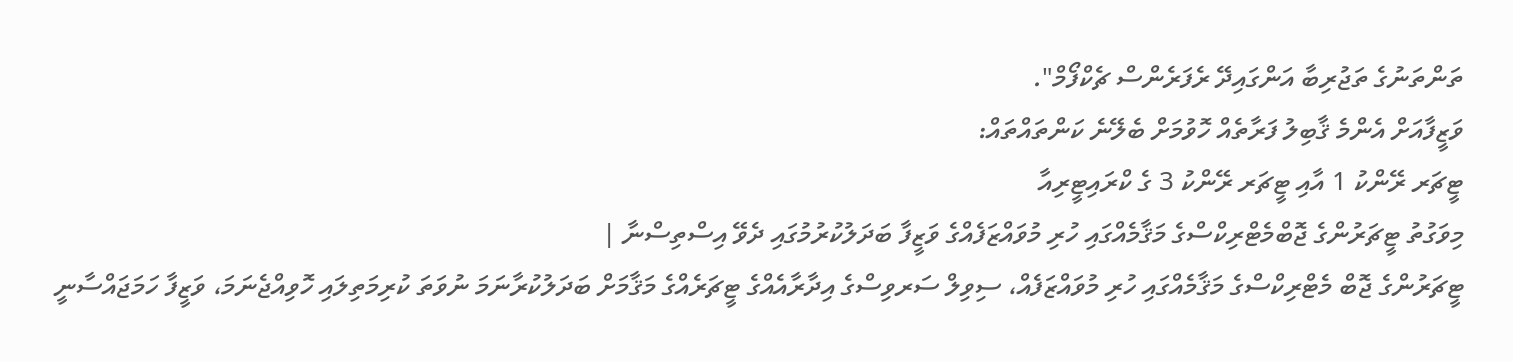ތަންތަނުގެ ތަޖުރިބާ އަންގައިދޭ ރެފަރެންސް ޗެކްފޯމް".
ވަޒީފާއަށް އެންމެ ޤާބިލު ފަރާތެއް ހޮވުމަށް ބެލޭނެ ކަންތައްތައް:
ޓީޗަރ ރޭންކު 1 އާއި ޓީޗަރ ރޭންކު 3 ގެ ކްރައިޓީރިއާ
މިވަގުތު ޓީޗަރުންގެ ޖޮބްމެޓްރިކްސްގެ މަޤާމެއްގައި ހުރި މުވައްޒަފެއްގެ ވަޒީފާ ބަދަލުކުރުމުގައި ދެވޭ އިސްތިސްނާ |
ޓީޗަރުންގެ ޖޮބް މެޓްރިކްސްގެ މަޤާމެއްގައި ހުރި މުވައްޒަފެއް، ސިވިލް ސަރވިސްގެ އިދާރާއެއްގެ ޓީޗަރެއްގެ މަޤާމަށް ބަދަލުކުރާނަމަ ނުވަތަ ކުރިމަތިލައި ހޮވިއްޖެނަމަ، ވަޒީފާ ހަމަޖައްސާނީ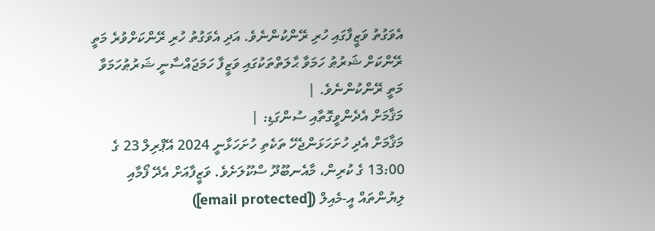އެވަގުތު ވަޒީފާގައި ހުރި ރޭންކުންނެވެ. އަދި އެވަގުތު ހުރި ރޭންކަށްވުރެ މަތީ ރޭންކަށް ޝަރުޠު ހަމަވާ ޙާލަތްތަކުގައި ވަޒީފާ ހަމަޖައްސާނީ ޝަރުޠުހަމަވާ މަތީ ރޭންކުންނެވެ. |
މަޤާމަށް އެދެންވީގޮތާއި ސުންގަޑި: |
މަޤާމަށް އެދި ހުށަހަޅަންޖެހޭ ތަކެތި ހުށަހަޅާނީ 2024 އޭޕްރިލް 23 ގެ 13:00 ގެ ކުރިން، މާއެނބޫދޫ ސްކޫލަށެވެ. ވަޒީފާއަށް އެދޭ ފޯމާއި ލިޔުންތައް އީ-މެއިލް ([email protected])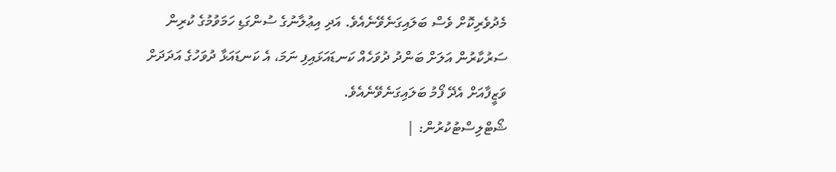މެދުވެރިކޮށް ވެސް ބަލައިގަނެވޭނެއެވެ. އަދި އިޢުލާނުގެ ސުންގަޑި ހަމަވުމުގެ ކުރިން ސަރުކާރުން އަލަށް ބަންދު ދުވަހެއް ކަނޑައަޅައިފި ނަމަ، އެ ކަނޑައަޅާ ދުވަހުގެ އަދަދަށް ވަޒީފާއަށް އެދޭ ފޯމު ބަލައިގަނެވޭނެއެވެ.
ޝޯޓްލިސްޓުކުރުން: |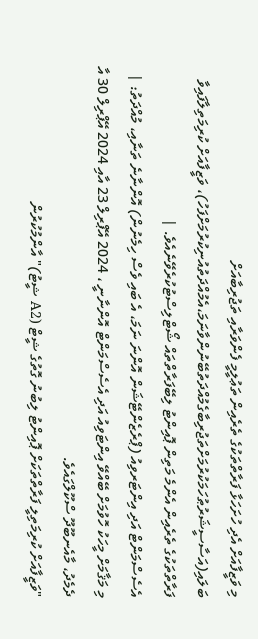މި ވަޒީފާއަށް އެދި ހުށަހަޅާ ފަރާތްތަކުގެ ތެރެއިން ތަޢުލީމީ ފެންވަރާއި ތަޖުރިބާއަށް ބަލައި(އަސާސީޝަރުޠުހަމަކުރުމަށްތަޖުރިބާގެމުއްދަތުބޭނުންވާނަމަ،އެމުއްދަތުއުނިކުރުމަށްފަހު)، ވަޒީފާއަށް ކުރިމަތިލާފައިވާ ފަރާތްތަކުގެ ތެރެއިން އެންމެ މަތިން ޕޮއިންޓު ލިބޭފަރާތްތައް ޝޯޓްލިސްޓުކުރެވޭނެއެވެ. |
އެސެސްމަންޓް އަދި އިންޓަރވިއު (ޕްރެޒެންޓޭޝަން އޮންނަ ނަމަ، އެ ބައި ވެސް ހިމެނުން) އޮންނާނެ ތަނާއި، މުއްދަތު: |
މި މަޤާމަށް މީހަކު ހޮވުމަށް ބޭއްވޭ އިންޓަވިއު އަދި އެސެސްމަންޓް އޮންނާނީ ، 2024 އޭޕްރިލް 23 އާއި 2024 އޭޕްރިލް 30 އާ ދެމެދު، މާއެނބޫދޫ ސްކޫލްގައެވެ.
"ވަޒީފާއަށް ކުރިމަތިލީ ފަރާތްތަކަށް ޕޮއިންޓު ލިބުނު ގޮތުގެ ޝީޓް (A2 ޝީޓު)" އާންމުކުރުން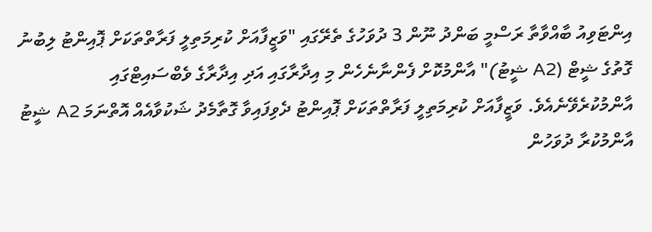އިންޓަވިއު ބާއްވާތާ ރަސްމީ ބަންދު ނޫން 3 ދުވަހުގެ ތެރޭގައި "ވަޒީފާއަށް ކުރިމަތިލީ ފަރާތްތަކަށް ޕޮއިންޓު ލިބުނު ގޮތުގެ ޝީޓް (A2 ޝީޓު)" އާންމުކޮށް ފެންނާނެހެން މި އިދާރާގައި އަދި އިދާރާގެ ވެބްސައިޓްގައި އާންމުކުރެވޭނެއެވެ. ވަޒީފާއަށް ކުރިމަތިލީ ފަރާތްތަކަށް ޕޮއިންޓު ދެވިފައިވާ ގޮތާމެދު ޝަކުވާއެއް އޮތްނަމަ A2 ޝީޓު އާންމުކުރާ ދުވަހުން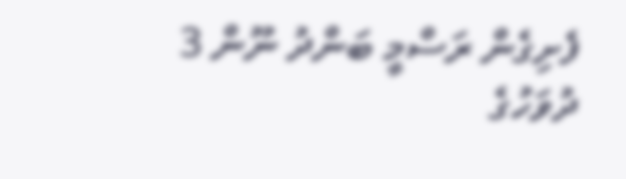ފެށިގެން ރަސްމީ ބަންދު ނޫން 3 ދުވަހުގެ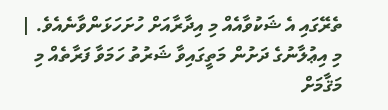ތެރޭގައި އެ ޝަކުވާއެއް މި އިދާރާއަށް ހުށަހަޅަންވާނެއެވެ. |
މި އިޢުލާނުގެ ދަށުން މަތީގައިވާ ޝަރުތު ހަމަވާ ފަރާތެއް މި މަޤާމަށް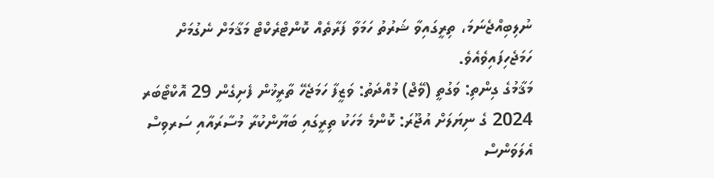ނުލިބިއްޖެނަމަ، ތިރީގައިވާ ޝަރުތު ހަމަވާ ފަރާތެއް ކޮންޓްރެކްޓް މަޤާމަށް ނެގުމަށް ހަމަޖެހިފައިވެއެވެ.
މަޤާމުގެ ގިންތި: ވަގުތީ (ވޭޖް) މުއްދަތު: ވަޒީފާ ހަމަޖެހޭ ތާރީޚުން ފެށިގެން 29 އޮކްޓޯބަރ 2024 ގެ ނިޔަލަށް އުޖޫރަ: ކޮންމެ މަހަކު ތިރީގައި ބަޔާންކުރާ މުސާރައާއި ސަރވިސް އެލަވަންސް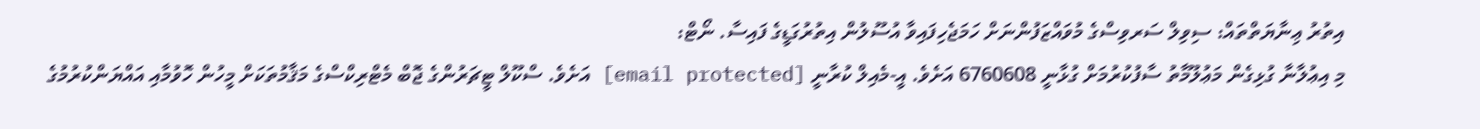އިތުރު ޢިނާޔަތްތައް: ސިވިލް ސަރވިސްގެ މުވައްޒަފުންނަށް ހަމަޖެހިފައިވާ އުސޫލުން އިތުރުގަޑީގެ ފައިސާ. ނޯޓް:
މި އިޢުލާނާ ގުޅިގެން މަޢުލޫމާތު ސާފުކުރުމަށް ގުޅާނީ 6760608 އަށެވެ. އީ-މެއިލް ކުރާނީ [email protected] އަށެވެ. ސްކޫލް ޓީޗަރުންގެ ޖޮބް މެޓްރިކްސްގެ މަޤާމުތަކަށް މީހުން ހޮވުމާއި އައްޔަންކުރުމުގެ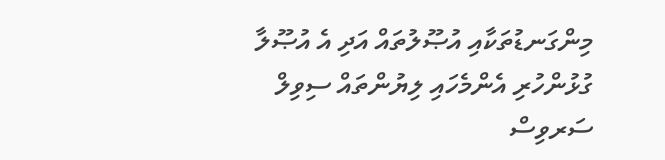މިންގަނޑުތަކާއި އުޞޫލުތައް އަދި އެ އުޞޫލާ ގުޅުންހުރި އެންމެހައި ލިޔުންތައް ސިވިލް ސަރވިސް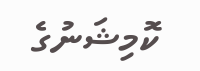ކޮމިޝަނުގެ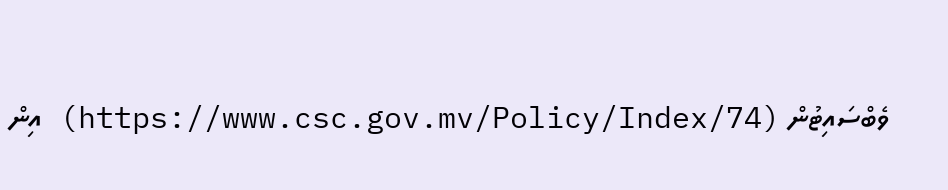ވެބްސައިޓުން (https://www.csc.gov.mv/Policy/Index/74) އިން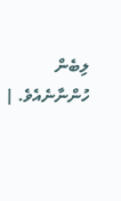ލިބެން ހުންނާނެއެވެ. |